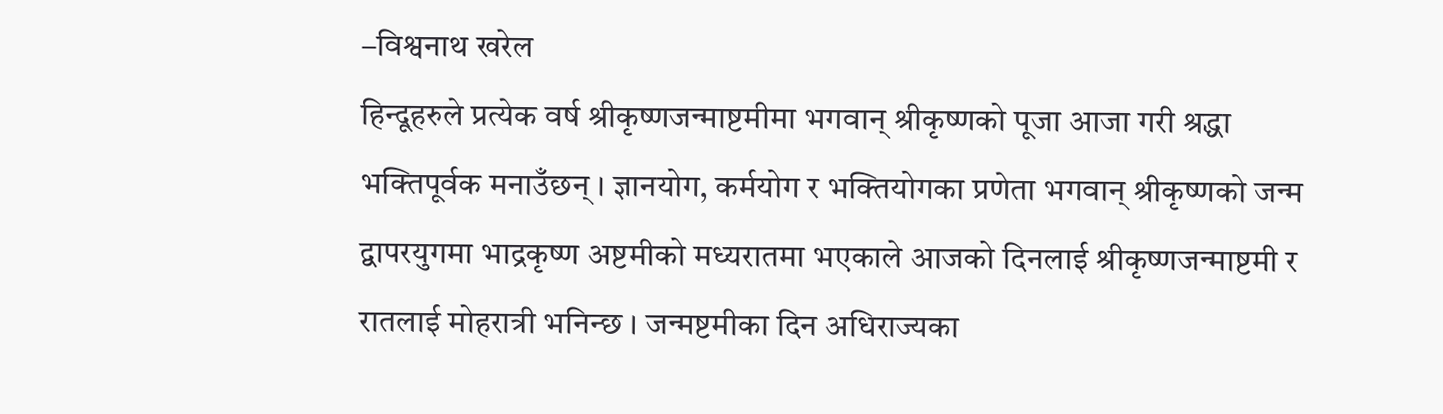–विश्वनाथ खरेल
हिन्दूहरुले प्रत्येक वर्ष श्रीकृष्णजन्माष्टमीमा भगवान् श्रीकृष्णको पूजा आजा गरी श्रद्धा भक्तिपूर्वक मनाउँछन् । ज्ञानयोग, कर्मयोग र भक्तियोगका प्रणेता भगवान् श्रीकृष्णको जन्म द्वापरयुगमा भाद्रकृष्ण अष्टमीको मध्यरातमा भएकाले आजको दिनलाई श्रीकृष्णजन्माष्टमी र रातलाई मोहरात्री भनिन्छ । जन्मष्टमीका दिन अधिराज्यका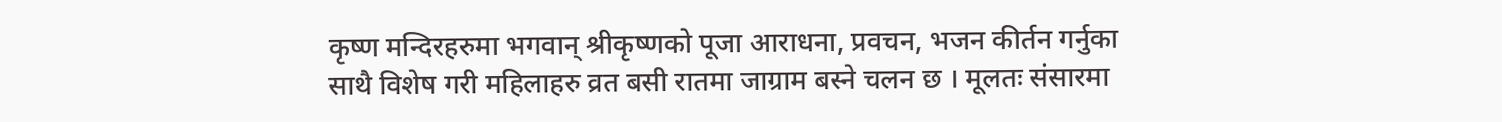कृष्ण मन्दिरहरुमा भगवान् श्रीकृष्णको पूजा आराधना, प्रवचन, भजन कीर्तन गर्नुका साथै विशेष गरी महिलाहरु व्रत बसी रातमा जाग्राम बस्ने चलन छ । मूलतः संसारमा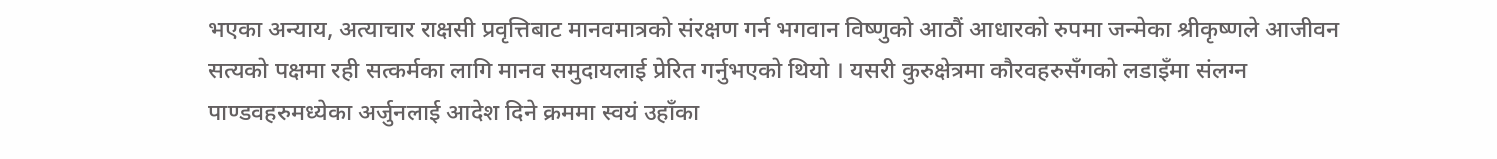भएका अन्याय, अत्याचार राक्षसी प्रवृत्तिबाट मानवमात्रको संरक्षण गर्न भगवान विष्णुको आठौं आधारको रुपमा जन्मेका श्रीकृष्णले आजीवन सत्यको पक्षमा रही सत्कर्मका लागि मानव समुदायलाई प्रेरित गर्नुभएको थियो । यसरी कुरुक्षेत्रमा कौरवहरुसँगको लडाइँमा संलग्न पाण्डवहरुमध्येका अर्जुनलाई आदेश दिने क्रममा स्वयं उहाँका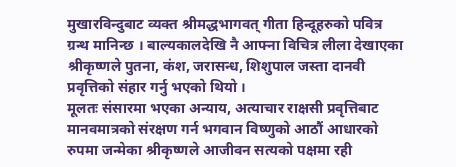मुखारविन्दुबाट व्यक्त श्रीमद्धभागवत् गीता हिन्दूहरुको पवित्र ग्रन्थ मानिन्छ । बाल्यकालदेखि नै आफ्ना विचित्र लीला देखाएका श्रीकृष्णले पुतना, कंश, जरासन्ध, शिशुपाल जस्ता दानवी प्रवृत्तिको संहार गर्नु भएको थियो ।
मूलतः संसारमा भएका अन्याय, अत्याचार राक्षसी प्रवृत्तिबाट मानवमात्रको संरक्षण गर्न भगवान विष्णुको आठौं आधारको रुपमा जन्मेका श्रीकृष्णले आजीवन सत्यको पक्षमा रही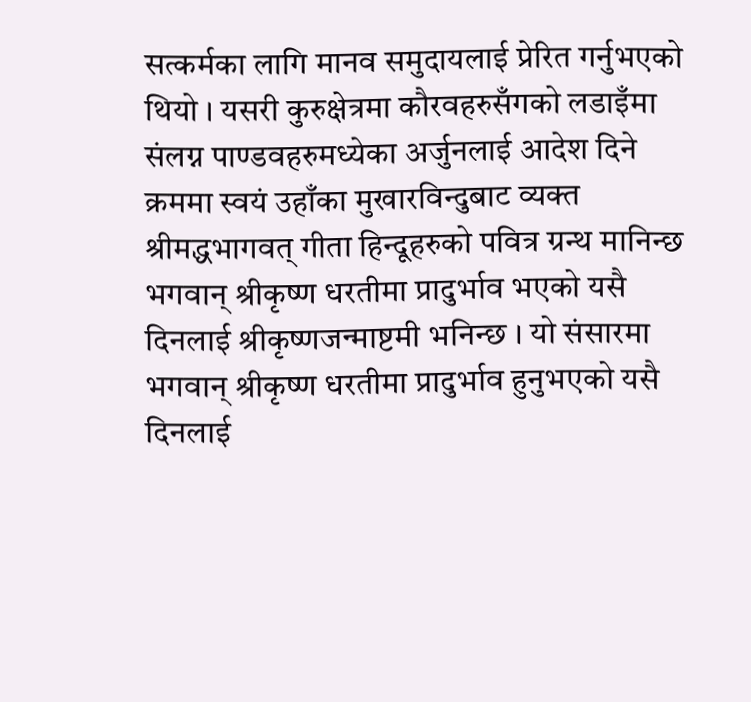सत्कर्मका लागि मानव समुदायलाई प्रेरित गर्नुभएको थियो । यसरी कुरुक्षेत्रमा कौरवहरुसँगको लडाइँमा संलग्न पाण्डवहरुमध्येका अर्जुनलाई आदेश दिने क्रममा स्वयं उहाँका मुखारविन्दुबाट व्यक्त श्रीमद्धभागवत् गीता हिन्दूहरुको पवित्र ग्रन्थ मानिन्छ
भगवान् श्रीकृष्ण धरतीमा प्रादुर्भाव भएको यसै दिनलाई श्रीकृष्णजन्माष्टमी भनिन्छ । यो संसारमा भगवान् श्रीकृष्ण धरतीमा प्रादुर्भाव हुनुभएको यसै दिनलाई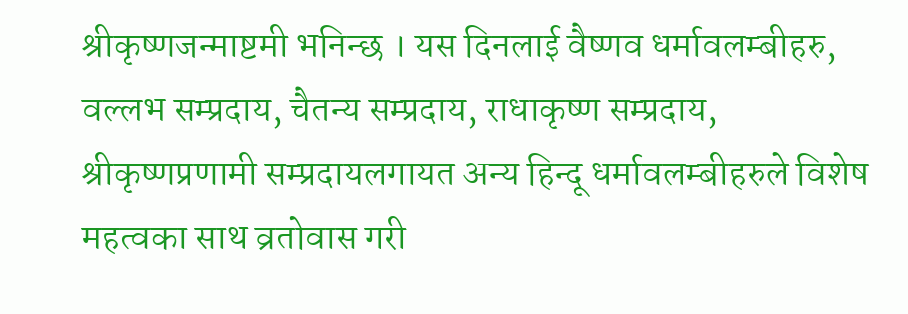श्रीकृष्णजन्माष्टमी भनिन्छ । यस दिनलाई वैष्णव धर्मावलम्बीहरु, वल्लभ सम्प्रदाय, चैतन्य सम्प्रदाय, राधाकृष्ण सम्प्रदाय, श्रीकृष्णप्रणामी सम्प्रदायलगायत अन्य हिन्दू धर्मावलम्बीहरुले विशेष महत्वका साथ व्रतोवास गरी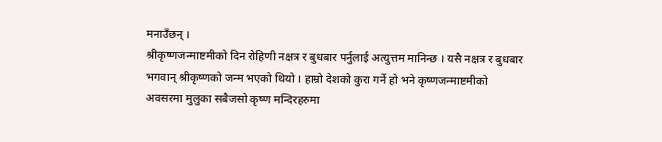मनाउँछन् ।
श्रीकृष्णजन्माष्टमीको दिन रोहिणी नक्षत्र र बुधबार पर्नुलाई अत्युत्तम मानिन्छ । यसै नक्षत्र र बुधबार भगवान् श्रीकृष्णको जन्म भएको थियो । हाम्रो देशको कुरा गर्ने हो भने कृष्णजन्माष्टमीको अवसरमा मुलुका सबैजसो कृष्ण मन्दिरहरुमा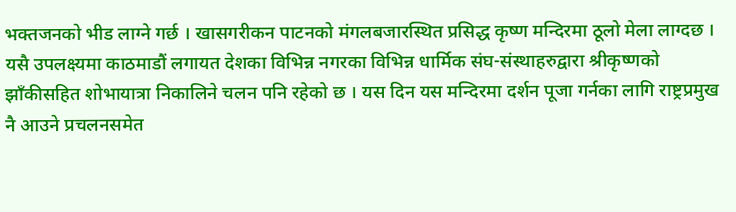भक्तजनको भीड लाग्ने गर्छ । खासगरीकन पाटनको मंगलबजारस्थित प्रसिद्ध कृष्ण मन्दिरमा ठूलो मेला लाग्दछ । यसै उपलक्ष्यमा काठमाडौं लगायत देशका विभिन्न नगरका विभिन्न धार्मिक संघ-संस्थाहरुद्वारा श्रीकृष्णको झाँकीसहित शोभायात्रा निकालिने चलन पनि रहेको छ । यस दिन यस मन्दिरमा दर्शन पूजा गर्नका लागि राष्ट्रप्रमुख नै आउने प्रचलनसमेत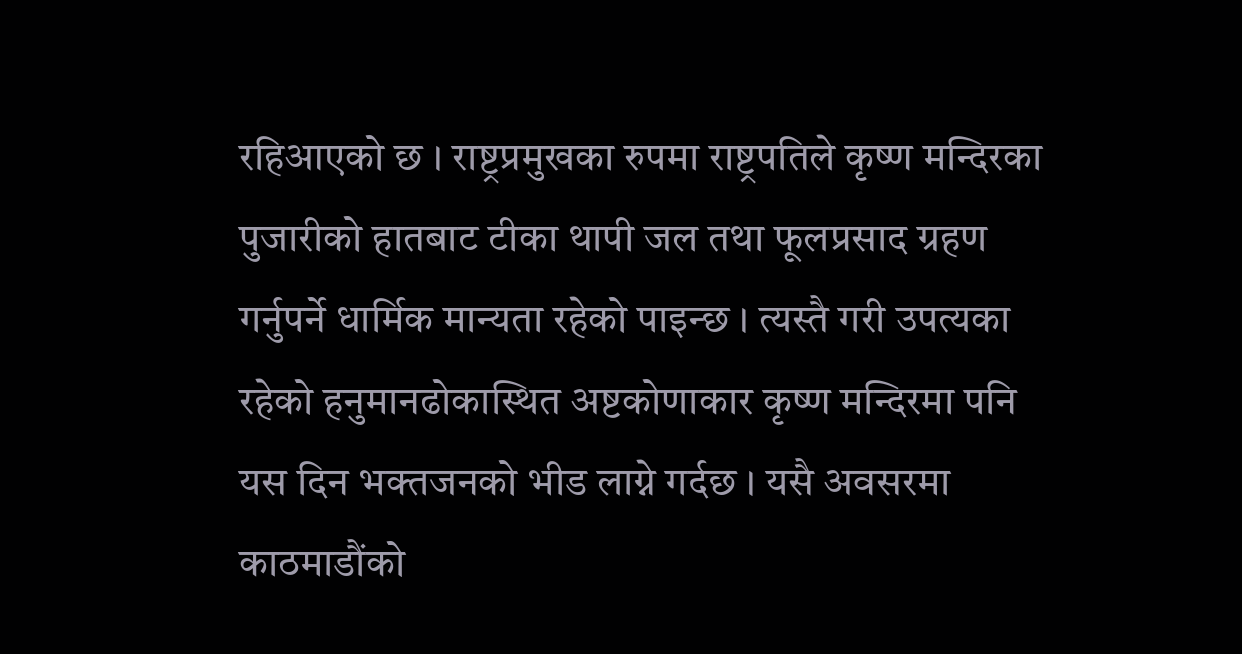रहिआएको छ । राष्ट्रप्रमुखका रुपमा राष्ट्रपतिले कृष्ण मन्दिरका पुजारीको हातबाट टीका थापी जल तथा फूलप्रसाद ग्रहण गर्नुपर्ने धार्मिक मान्यता रहेको पाइन्छ । त्यस्तै गरी उपत्यका रहेको हनुमानढोकास्थित अष्टकोणाकार कृष्ण मन्दिरमा पनि यस दिन भक्तजनको भीड लाग्ने गर्दछ । यसै अवसरमा काठमाडौंको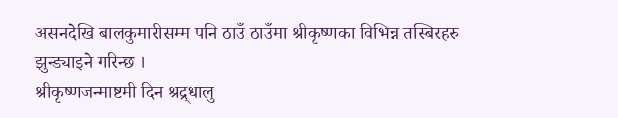असनदेखि बालकुमारीसम्म पनि ठाउँ ठाउँमा श्रीकृष्णका विभिन्न तस्बिरहरु झुन्ड्याइने गरिन्छ ।
श्रीकृष्णजन्माष्टमी दिन श्रद्र्धालु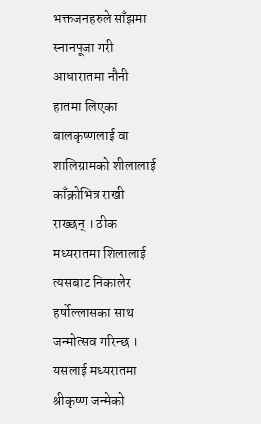भक्तजनहरुले साँझमा स्नानपूजा गरी आधारातमा नौनी हातमा लिएका बालकृष्णलाई वा शालिग्रामको शीलालाई काँक्रोभित्र राखी राख्छन् । ठीक मध्यरातमा शिलालाई त्यसबाट निकालेर हर्षोल्लासका साथ जन्मोत्सव गरिन्छ । यसलाई मध्यरातमा श्रीकृष्ण जन्मेको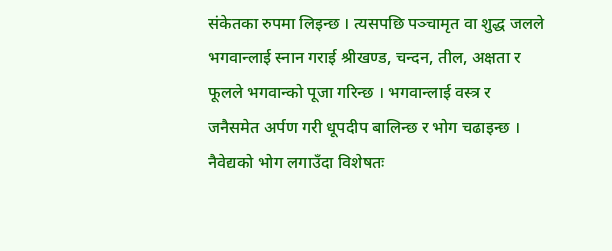संकेतका रुपमा लिइन्छ । त्यसपछि पञ्चामृत वा शुद्ध जलले भगवान्लाई स्नान गराई श्रीखण्ड, चन्दन, तील, अक्षता र फूलले भगवान्को पूजा गरिन्छ । भगवान्लाई वस्त्र र जनैसमेत अर्पण गरी धूपदीप बालिन्छ र भोग चढाइन्छ । नैवेद्यको भोग लगाउँदा विशेषतः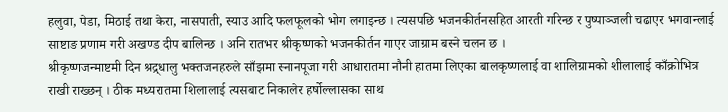हलुवा, पेडा, मिठाई तथा केरा, नासपाती, स्याउ आदि फलफूलको भोग लगाइन्छ । त्यसपछि भजनकीर्तनसहित आरती गरिन्छ र पुष्पाञ्जली चढाएर भगवान्लाई साष्टाङ प्रणाम गरी अखण्ड दीप बालिन्छ । अनि रातभर श्रीकृष्णको भजनकीर्तन गाएर जाग्राम बस्ने चलन छ ।
श्रीकृष्णजन्माष्टमी दिन श्रद्र्धालु भक्तजनहरुले साँझमा स्नानपूजा गरी आधारातमा नौनी हातमा लिएका बालकृष्णलाई वा शालिग्रामको शीलालाई काँक्रोभित्र राखी राख्छन् । ठीक मध्यरातमा शिलालाई त्यसबाट निकालेर हर्षोल्लासका साथ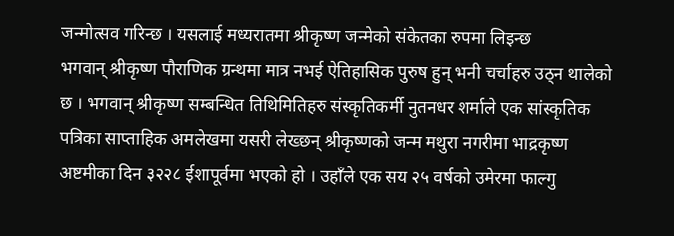जन्मोत्सव गरिन्छ । यसलाई मध्यरातमा श्रीकृष्ण जन्मेको संकेतका रुपमा लिइन्छ
भगवान् श्रीकृष्ण पौराणिक ग्रन्थमा मात्र नभई ऐतिहासिक पुरुष हुन् भनी चर्चाहरु उठ्न थालेको छ । भगवान् श्रीकृष्ण सम्बन्धित तिथिमितिहरु संस्कृतिकर्मी नुतनधर शर्माले एक सांस्कृतिक पत्रिका साप्ताहिक अमलेखमा यसरी लेख्छन् श्रीकृष्णको जन्म मथुरा नगरीमा भाद्रकृष्ण अष्टमीका दिन ३२२८ ईशापूर्वमा भएको हो । उहाँले एक सय २५ वर्षको उमेरमा फाल्गु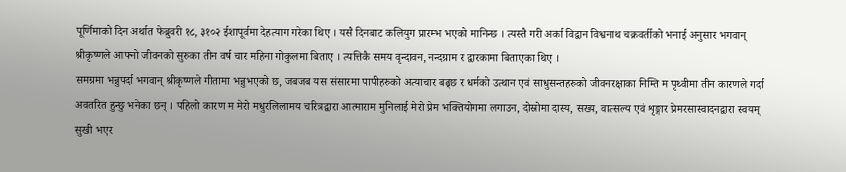पूर्णिमाको दिन अर्थात फेब्रुवरी १८, ३१०२ ईशापूर्वमा देहत्याग गरेका थिए । यसै दिनबाट कलियुग प्रारम्भ भएको मानिन्छ । त्यस्तै गरी अर्का विद्वान विश्वनाथ चक्रवर्तीको भनाई अनुसार भगवान् श्रीकृष्णले आफ्नो जीवनको सुरुका तीन वर्ष चार महिना गोकुलमा बिताए । त्यत्तिकै समय वृन्दावन, नन्दग्राम र द्वारकामा बिताएका थिए ।
समग्रमा भन्नुपर्दा भगवान् श्रीकृष्णले गीतामा भन्नुभएको छ, जबजब यस संसारमा पापीहरुको अत्याचार बढ्छ र धर्मको उत्थान एवं साधुसन्तहरुको जीवनरक्षाका निम्ति म पृथ्वीमा तीन कारणले गर्दा अवतरित हुन्छु भनेका छन् । पहिलो कारण म मेरो मधुरलिलामय चरित्रद्वारा आत्माराम मुनिलाई मेरो प्रेम भक्तियोगमा लगाउन, दोस्रोमा दास्य, सख्य, वात्सल्य एवं शृङ्गार प्रेमरसास्वादनद्वारा स्वयम् सुखी भएर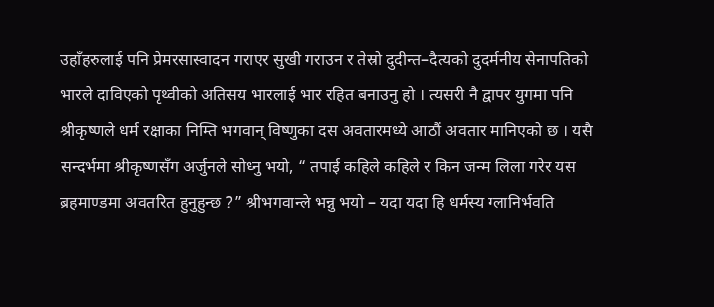उहाँहरुलाई पनि प्रेमरसास्वादन गराएर सुखी गराउन र तेस्रो दुदीन्त–दैत्यको दुदर्मनीय सेनापतिको भारले दाविएको पृथ्वीको अतिसय भारलाई भार रहित बनाउनु हो । त्यसरी नै द्वापर युगमा पनि श्रीकृष्णले धर्म रक्षाका निम्ति भगवान् विष्णुका दस अवतारमध्ये आठौं अवतार मानिएको छ । यसै सन्दर्भमा श्रीकृष्णसँग अर्जुनले सोध्नु भयो, “ तपाई कहिले कहिले र किन जन्म लिला गरेर यस ब्रहमाण्डमा अवतरित हुनुहुन्छ ?” श्रीभगवान्ले भन्नु भयो – यदा यदा हि धर्मस्य ग्लानिर्भवति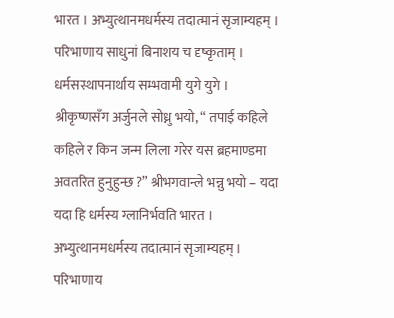भारत । अभ्युत्थानमधर्मस्य तदात्मानं सृजाम्यहम् । परिभाणाय साधुनां बिनाशय च दृष्कृताम् । धर्मसस्थापनार्थाय सम्भवामी युगे युगे ।
श्रीकृष्णसँग अर्जुनले सोध्नु भयो, “ तपाई कहिले कहिले र किन जन्म लिला गरेर यस ब्रहमाण्डमा अवतरित हुनुहुन्छ ?” श्रीभगवान्ले भन्नु भयो – यदा यदा हि धर्मस्य ग्लानिर्भवति भारत । अभ्युत्थानमधर्मस्य तदात्मानं सृजाम्यहम् । परिभाणाय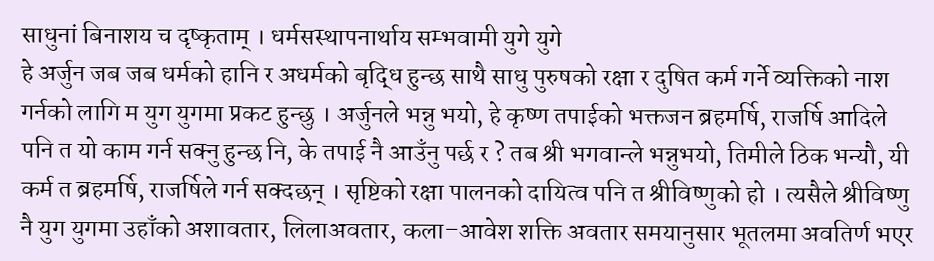साधुनां बिनाशय च दृष्कृताम् । धर्मसस्थापनार्थाय सम्भवामी युगे युगे
हे अर्जुन जब जब धर्मको हानि र अधर्मको बृद्धि हुन्छ साथै साधु पुरुषको रक्षा र दुषित कर्म गर्ने व्यक्तिको नाश गर्नको लागि म युग युगमा प्रकट हुन्छु । अर्जुनले भन्नु भयो, हे कृष्ण तपाईको भक्तजन ब्रहमर्षि, राजर्षि आदिले पनि त यो काम गर्न सक्नु हुन्छ नि, के तपाई नै आउँनु पर्छ र ? तब श्री भगवान्ले भन्नुभयो, तिमीले ठिक भन्यौ, यी कर्म त ब्रहमर्षि, राजर्षिले गर्न सक्दछन् । सृष्टिको रक्षा पालनको दायित्व पनि त श्रीविष्णुको हो । त्यसैले श्रीविष्णु नै युग युगमा उहाँको अशावतार, लिलाअवतार, कला–आवेश शक्ति अवतार समयानुसार भूतलमा अवतिर्ण भएर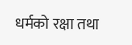धर्मको रक्षा तथा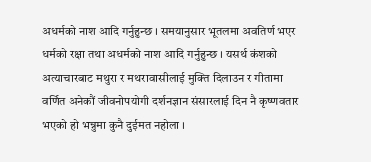अधर्मको नाश आदि गर्नुहुन्छ । समयानुसार भूतलमा अवतिर्ण भएर धर्मको रक्षा तथा अधर्मको नाश आदि गर्नुहुन्छ । यसर्थ कंशको अत्याचारबाट मथुरा र मथरावासीलाई मुक्ति दिलाउन र गीतामा वर्णित अनेकौं जीवनोपयोगी दर्शनज्ञान संसारलाई दिन नै कृष्णवतार भएको हो भन्नुमा कुनै दुईमत नहोला ।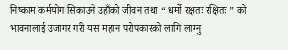निष्काम कर्मयोग सिकाउने उहाँको जीवन तथा “ धर्मो रक्षतः रक्षितः ” को भावनालाई उजागर गरी यस महान परोपकारको लागि लाग्नु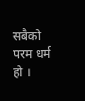सबैको परम धर्म हो ।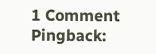1 Comment
Pingback: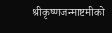श्रीकृष्णजन्माष्टमीको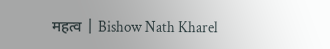महत्व | Bishow Nath Kharel